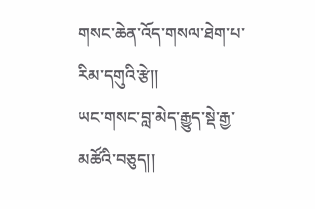གསང་ཆེན་འོད་གསལ་ཐེག་པ་རིམ་དགུའི་རྩེ།།
ཡང་གསང་བླ་མེད་རྒྱུད་སྡེ་རྒྱ་མཚོའི་བཅུད།།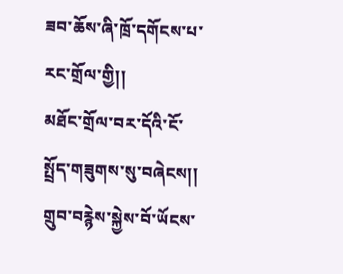ཟབ་ཆོས་ཞི་ཁྲོ་དགོངས་པ་རང་གྲོལ་གྱི།།
མཐོང་གྲོལ་བར་དོའི་ངོ་སྤྲོད་གཟུགས་སུ་བཞེངས།།
གྲུབ་བརྙེས་སྐྱེས་བོ་ཡོངས་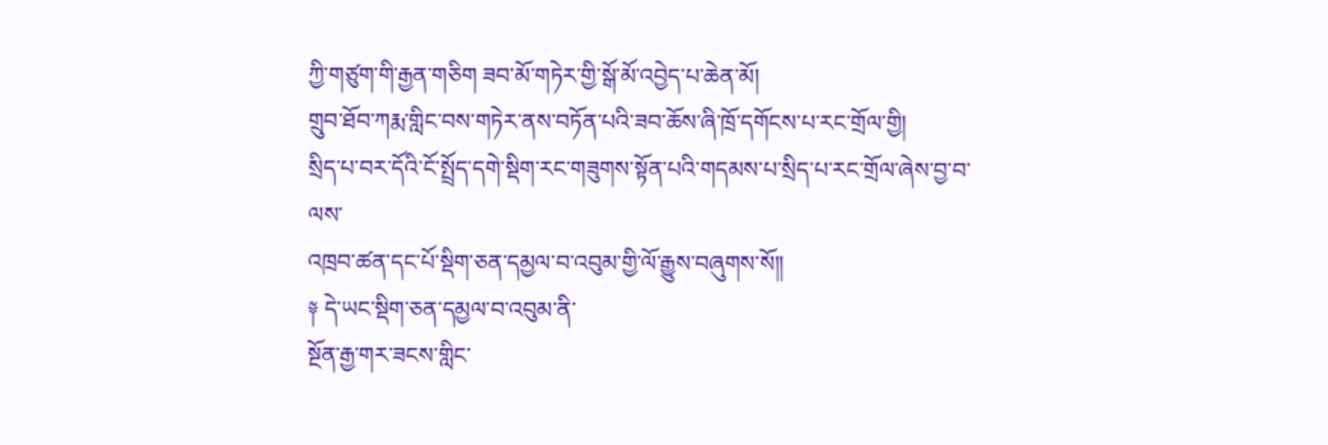ཀྱི་གཙུག་གི་རྒྱན་གཅིག ཟབ་མོ་གཏེར་གྱི་སྒོ་མོ་འབྱེད་པ་ཆེན་མོ།
གྲུབ་ཐོབ་ཀརྨ་གླིང་བས་གཏེར་ནས་བཏོན་པའི་ཟབ་ཆོས་ཞི་ཁྲོ་དགོངས་པ་རང་གྲོལ་གྱི།
སྲིད་པ་བར་དོའི་ངོ་སྤྲོད་དགེ་སྡིག་རང་གཟུགས་སྟོན་པའི་གདམས་པ་སྲིད་པ་རང་གྲོལ་ཞེས་བྱ་བ་ལས་
འཁྲབ་ཚན་དང་པོ་སྡིག་ཅན་དམྱལ་བ་འབུམ་གྱི་ལོ་རྒྱུས་བཞུགས་སོ།།
༈ དེ་ཡང་སྡིག་ཅན་དམྱལ་བ་འབུམ་ནི་
སྔོན་རྒྱ་གར་ཟངས་གླིང་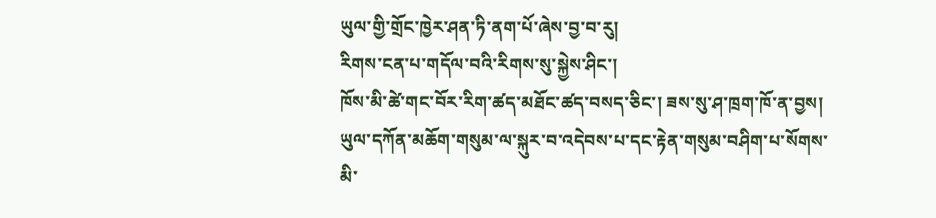ཡུལ་གྱི་གྲོང་ཁྱེར་ཤན་ཏི་ནག་པོ་ཞེས་བྱ་བ་རུ།
རིགས་ངན་པ་གདོལ་བའི་རིགས་སུ་སྐྱེས་ཤིང་།
ཁོས་མི་ཚེ་གང་བོར་རིག་ཚད་མཐོང་ཚད་བསད་ཅིང་། ཟས་སུ་ཤ་ཁྲག་ཁོ་ན་བྱས།
ཡུལ་དཀོན་མཆོག་གསུམ་ལ་སྐུར་བ་འདེབས་པ་དང་རྟེན་གསུམ་བཤིག་པ་སོགས་
མི་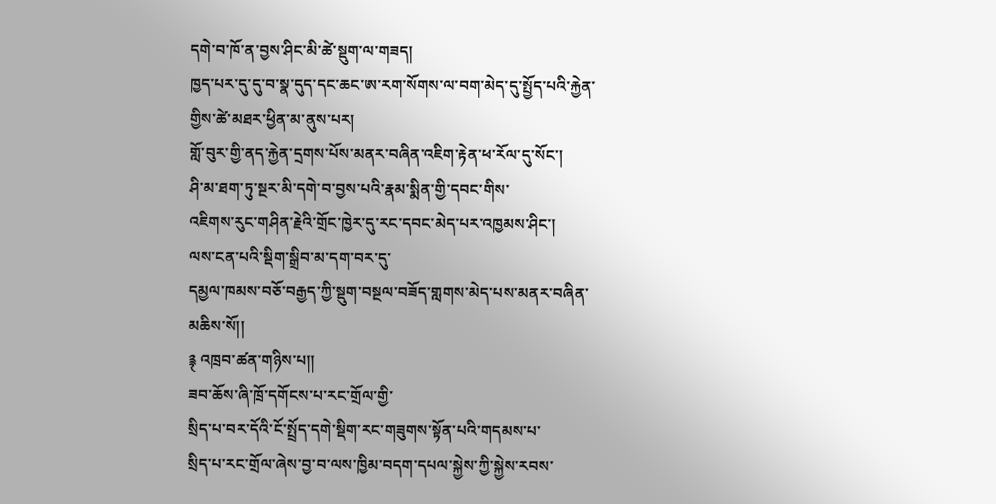དགེ་བ་ཁོ་ན་བྱས་ཤིང་མི་ཚེ་སྡུག་ལ་གཟད།
ཁྱད་པར་དུ་དུ་བ་སྣ་དུད་དང་ཆང་ཨ་རག་སོགས་ལ་བག་མེད་དུ་སྤྱོད་པའི་རྐྱེན་གྱིས་ཚེ་མཐར་ཕྱིན་མ་ནུས་པར།
གློ་བུར་གྱི་ནད་རྐྱེན་དྲགས་པོས་མནར་བཞིན་འཇིག་རྟེན་ཕ་རོལ་དུ་སོང་།
ཤི་མ་ཐག་ཏུ་སྔར་མི་དགེ་བ་བྱས་པའི་རྣམ་སྨིན་གྱི་དབང་གིས་
འཇིགས་རུང་གཤིན་རྗེའི་གྲོང་ཁྱེར་དུ་རང་དབང་མེད་པར་འཁྱམས་ཤིང་།
ལས་ངན་པའི་སྡིག་སྒྲིབ་མ་དག་བར་དུ་
དམྱལ་ཁམས་བཅོ་བརྒྱད་ཀྱི་སྡུག་བསྔལ་བཟོད་གླགས་མེད་པས་མནར་བཞིན་མཆིས་སོ།།
࿑ འཁྲབ་ཚན་གཉིས་པ།།
ཟབ་ཆོས་ཞི་ཁྲོ་དགོངས་པ་རང་གྲོལ་གྱི་
སྲིད་པ་བར་དོའི་ངོ་སྤྲོད་དགེ་སྡིག་རང་གཟུགས་སྟོན་པའི་གདམས་པ་
སྲིད་པ་རང་གྲོལ་ཞེས་བྱ་བ་ལས་ཁྱིམ་བདག་དཔལ་སྐྱེས་ཀྱི་སྐྱེས་རབས་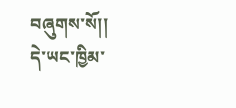བཞུགས་སོ།།
དེ་ཡང་ཁྱིམ་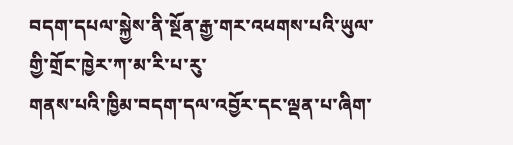བདག་དཔལ་སྐྱེས་ནི་སྔོན་རྒྱ་གར་འཕགས་པའི་ཡུལ་གྱི་གྲོང་ཁྱེར་ཀ་མ་རི་པ་རུ་
གནས་པའི་ཁྱིམ་བདག་དལ་འབྱོར་དང་ལྡན་པ་ཞིག་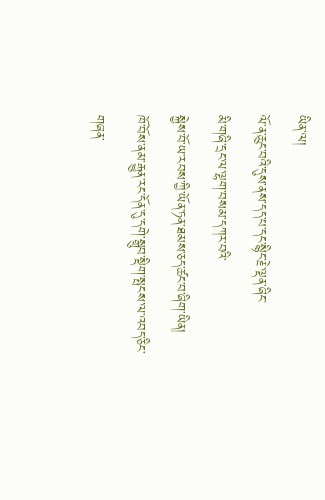ཡིན་ལ།
ལོ་ན་ཆུང་བའི་དུས་ནས་དད་པ་དང་སྙིང་རྗེ་ལྡན་ཞིང་
མི་གཞི་དྲང་ལ་ལྷག་བསམ་དཀར་བའི་
སྐྱེས་བོ་ཡ་རབས་ཀྱི་ཡོན་ཏན་ཐམས་ཅད་ཚང་བ་ཞིག་ཡིན།
ཁོ་བོས་ནམ་རྒྱུན་རང་དོན་དུ་དགེ་སྒྲུབ་སྡིག་སྤངས་ལ་འབད་ཅིང་
གཞན་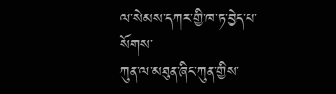ལ་སེམས་དཀར་གྱི་ཁ་ཏ་བྱེད་པ་སོགས་
ཀུན་ལ་མཐུན་ཞིང་ཀུན་གྱིས་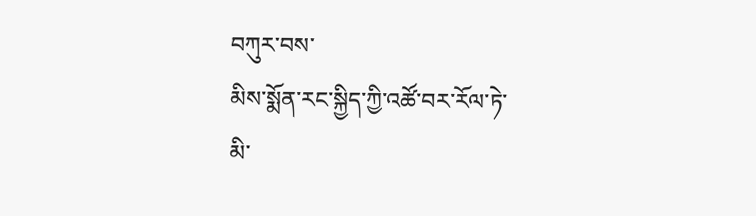བཀུར་བས་
མིས་སྨོན་རང་སྐྱིད་ཀྱི་འཚོ་བར་རོལ་ཏེ་
མི་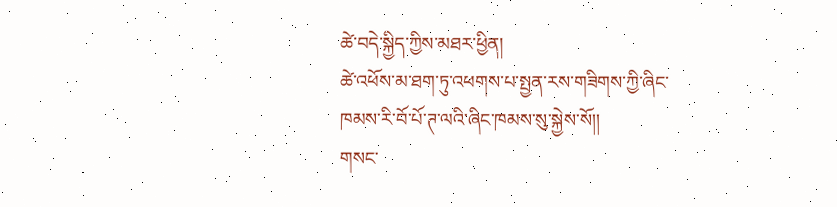ཚེ་བདེ་སྐྱིད་ཀྱིས་མཐར་ཕྱིན།
ཚེ་འཕོས་མ་ཐག་ཏུ་འཕགས་པ་སྤྱན་རས་གཟིགས་ཀྱི་ཞིང་ཁམས་རི་བོ་པོ་ཊ་ལའི་ཞིང་ཁམས་སུ་སྐྱེས་སོ།།
གསང་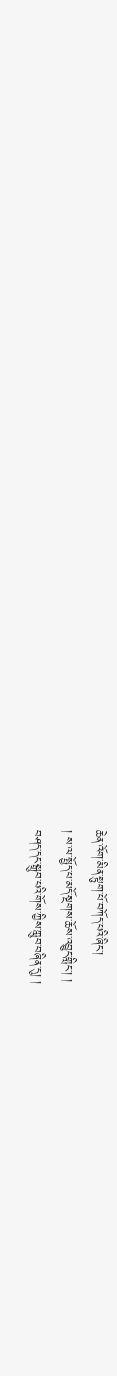ཆེན་འོག་མིན་སྟུག་པོ་བཀོད་པའི་ཞིང་།
། ས་ལ་སྤྱོད་པ་མདོ་སྔགས་ཆོས་འབྱུང་གླིང་། །
བཤད་དང་སྒྲུབ་པའི་གོས་ཀྱིས་ཀླུབ་བཞིན་དུ། །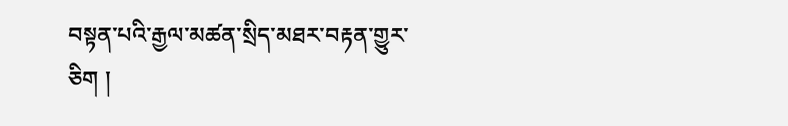བསྟན་པའི་རྒྱལ་མཚན་སྲིད་མཐར་བརྟན་གྱུར་ཅིག །